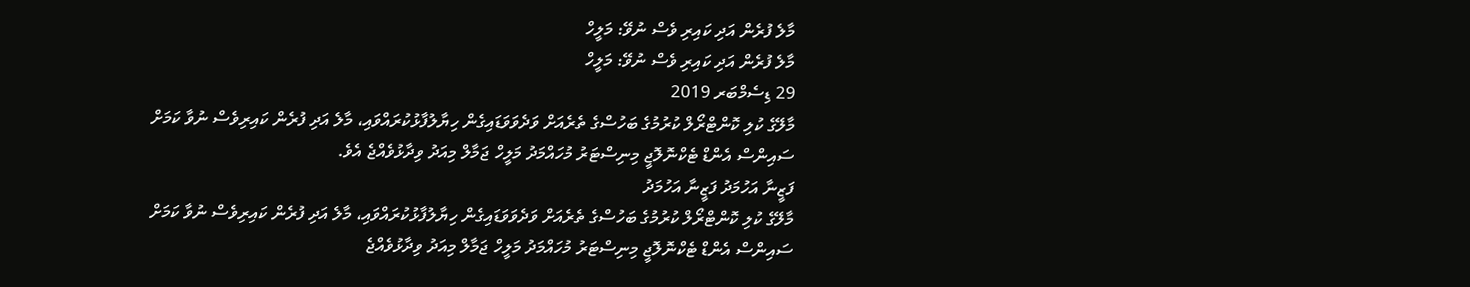މާލެ ފުރެން އަދި ކައިރި ވެސް ނުވޭ: މަލީހް
މާލެ ފުރެން އަދި ކައިރި ވެސް ނުވޭ: މަލީހް
29 ޑިސެމްބަރ 2019
މާލޭގެ ކުލި ކޮންޓްރޯލް ކުރުމުގެ ބަހުސްގެ ތެރެއަށް ވަދެވަވަޑައިގެން ހިޔާލުފާޅުކުރައްވައި، މާލެ އަދި ފުރެން ކައިރިވެސް ނުވާ ކަމަށް ސައިންސް އެންޑް ޓެކްނޮލޮޖީ މިނިސްޓަރު މުހައްމަދު މަލީހް ޖަމާލް މިއަދު ވިދާޅުވެއްޖެ އެވެ.
ފަޒީނާ އަހުމަދު ފަޒީނާ އަހުމަދު
މާލޭގެ ކުލި ކޮންޓްރޯލް ކުރުމުގެ ބަހުސްގެ ތެރެއަށް ވަދެވަވަޑައިގެން ހިޔާލުފާޅުކުރައްވައި، މާލެ އަދި ފުރެން ކައިރިވެސް ނުވާ ކަމަށް ސައިންސް އެންޑް ޓެކްނޮލޮޖީ މިނިސްޓަރު މުހައްމަދު މަލީހް ޖަމާލް މިއަދު ވިދާޅުވެއްޖެ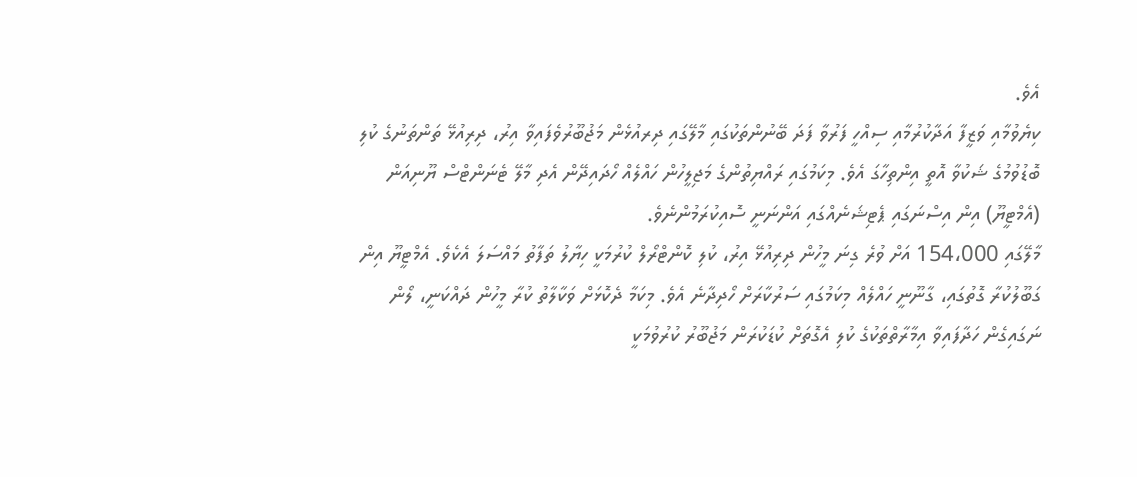އެވެ.
ކިޔެވުމާއި ވަޒީފާ އަދާކުރުމާއި ސިއްހީ ފަރުވާ ފަދަ ބޭނުންތަކުގައި މާލޭގައި ދިރއުޅެން މަޖުބޫރުވެފައިވާ އިރު، ދިރިއުޅޭ ތަންތަނުގެ ކުލި ބޮޑުވުމުގެ ޝަކުވާ އޮތީ އިންތިހާގަ އެވެ. މިކަމުގައި ރައްޔިތުންގެ މަޖިލީހުން ހައްލެއް ހޯދައިދޭން އެދި މާލޭ ޓެނަންޓްސް ޔޫނިއަން (އެމްޓީޔޫ) އިން އިސްނަގައި ޕެޓިޝަނެއްގައި އަންނަނީ ސޮއިކުރަމުންނެވެ.
މާލޭގައި 154،000 އަށް ވުރެ ގިނަ މީހުން ދިރިއުޅޭ އިރު، ކުލި ކޮންޓްރޯލް ކުރުމަކީ ހިޔާލު ތަފާތު މައްސަލަ އެކެވެ. އެމްޓީޔޫ އިން ގަބޫލުކުރާ ގޮތުގައި، ގާނޫނީ ހައްލެއް މިކަމުގައި ސަރުކާރަށް ހޯދިދާނެ އެވެ. މިކަމާ ދެކޮޅަށް ވަކާލާތު ކުރާ މީހުން ދައްކަނީ، ލޯން ނަގައިގެން ހަދާފައިވާ އިމާރާތްތަކުގެ ކުލި އެގޮތަށް ކުޑަކުރަން މަޖުބޫރު ކުރުވުމަކީ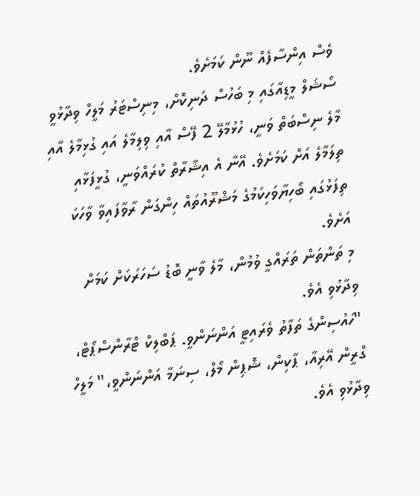ވެސް އިންސާފެއް ނޫން ކަމަށެވެ.
ސޯޝަލް މީޑިއާގައި މި ބަހުސް ދަނިކޮށް، މިނިސްޓަރު މަލީހް ވިދާޅުވީ މާލެ ނިސްބަތް ވަނީ، ހުޅުމާލޭ 2 ފޭސް އާއި ވިލިމާލެ އައި ގުޅިމާލެ އާއި ތިލަމާލެ އަށް ކަމަށެވެ. އޭނާ އެ އިޝާރާތް ކުރައްވަނީ، ގުޅީފަޅާއި ތިފަޅުގައި ބޯހިޔާވަހިކަމުގެ މަޝްރޫއުތައް ހިންގަން ރާވާފައިވާ ވާހަކަ އަށެވެ.
މި ތަންތަން ތަރައްގީ ވުމުން، މާލެ ވާނީ ބޮޑު ސަހަރަކަށް ކަމަށް ވިދާޅުވި އެވެ.
"ހައުސިންގެ ތަފާތު ވެރައިޓީ އަންނަންވީ. ޕަބްލިކް ޓްރާންސްޕޯޓް، ގްރީން އޭރިއާ، ޕާކިން، ޝޮޕިން މޯލް، ސިނަމާ އަންނަންވީ،" މަލީހް ވިދާޅުވި އެވެ.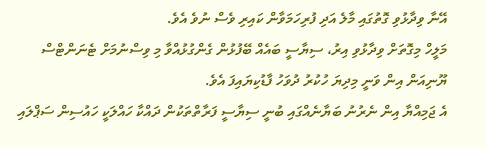އޭނާ ވިދާޅުވި ގޮތުގައި މާލެ އަދި ފުރިހަމަވާން ކައިރި ވެސް ނުވެ އެވެ.
މަލީހް މިގޮތަށް ވިދާޅުވި އިރު، ސިޔާސީ ބައެއް ބޭފުޅުން ގެންގުޅުއްވާ މި ވިސްނުމަށް ޓެނަންޓްސް ޔޫނިއަން އިން ވަނީ މިދިޔަ ހުކުރު ދުވަހު ފާޑުކިޔައިފަ އެވެ.
އެ ޖަމިއްޔާ އިން ނެރުނު ބަޔާނެއްގައި ބުނީ ސިޔާސީ ފަރާތްތަކުން ދައްކާ ހައްލަކީ ހައުސިން ސަޕްލައި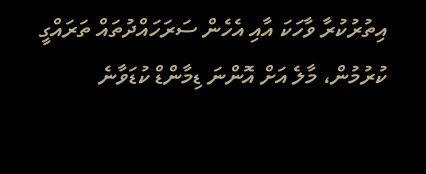އިތުރުކުރާ ވާހަކަ އާއި އެހެން ސަރަހައްދުތައް ތަރައްގީ ކުރުމުން، މާލެ އަށް އޮންނަ ޑިމާންޑް ކުޑަވާނެ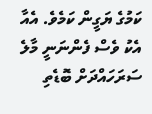ކަމުގެ ޔަގީން ކަމެވެ. އެއާ އެކު ވެސް ފެންނަނީ މާލެ ސަރަހައްދަށް ބޮޑެތި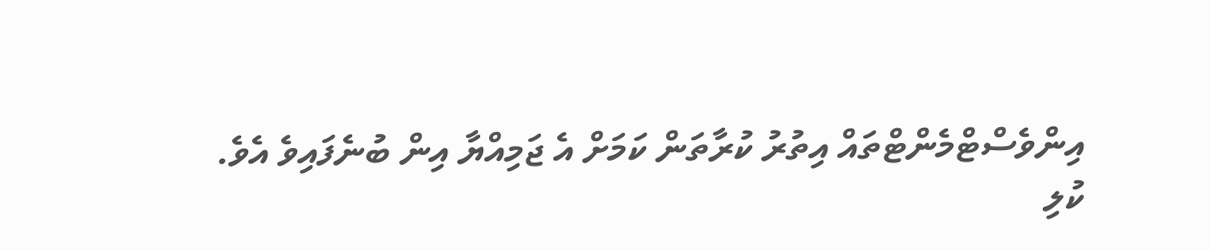އިންވެސްޓްމެންޓްތައް އިތުރު ކުރާތަން ކަމަށް އެ ޖަމިއްޔާ އިން ބުނެފައިވެ އެވެ.
ކުލި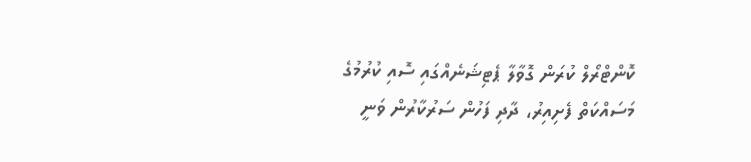ކޮންޓްރޯލް ކުރަން ގޮވާލާ ޕެޓިޝަނެއްގައި ސޮއި ކުރުމުގެ މަސައްކަތް ފެށިއިރު، ދާދި ފަހުން ސަރުކާރުން ވަނީ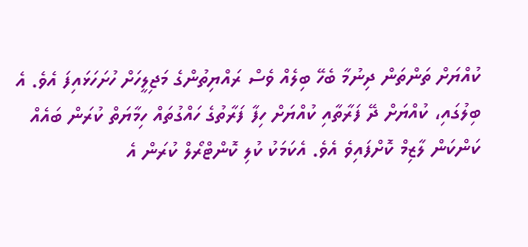ކުއްޔަށް ތަންތަން ދިނުމާ ބެހޭ ބިލެއް ވެސް ރައްޔިތުންގެ މަޖިލީހަށް ހުށަހަޅައިފަ އެވެ. އެ ބިލުގައި، ކުއްޔަށް ދޭ ފަރާތާއި ކުއްޔަށް ހިފާ ފަރާތުގެ ހައްގުތައް ހިމާޔަތް ކުރަން ބައެއް ކަންކަން ލާޒިމް ކޮށްފައިވެ އެވެ. އެކަމަކު ކުލި ކޮންޓްރޯލް ކުރަން އެ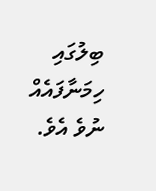ބިލުގައި ހިމަނާފައެއް ނުވެ އެވެ.